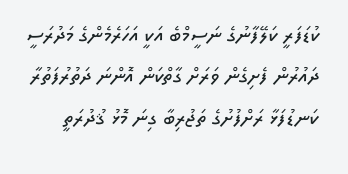ކުޑަފަރީ ކަލޭފާނުގެ ނަސީމްބެ އަކީ އަހަރެމެންގެ މަދުރަސީ ދައުރުން ފެށިގެން ވަރަށް ގާތްކަން އޮންނަ ދަތުރުފަތުރާ ކަނޑުފަޅާ ރަށްފުށުގެ ތަޖުރިބާ ގިނަ މޮޅު ޤުދުރަތީ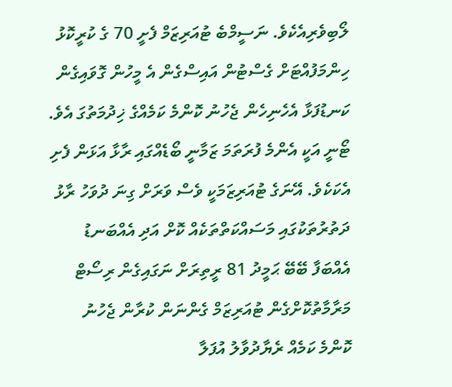ލޯބިވެރިއެކެވެ. ނަސީމްބެ ޓުއަރިޒަމް ފެށީ 70 ގެ ކުރީކޮޅު ހިންމަފުއްޓަށް ގެސްޓުން އައިސްގެން އެ މީހުން ގޮވައިގެން ކަނޑުފަޅާ އެހެނިހެން ޖެހުނު ކޮންމެ ކަމެއްގެ ޚިދުމަތުގަ އެވެ.
ޓޯނީ އަކީ އެންމެ ފުރަތަމަ ޒަމާނީ ބޯޑެއްގައި ރާޅާ އަޅަން ފެށި އެކަކެވެ. އޭނަގެ ޓުއަރިޒަމަކީ ވެސް ވަރަށް ގިނަ ދުވަހު ރާޅު ދަތުރުތަކުގައި މަސައްކަތްތަކެއް ކޮށް އަދި އެއްބަނޑު އެއްބަފާ ބޭބޭ ޙަމީދު 81 ރީތިރަށް ނަގައިގެން ރިސޯޓް މަރާމާތުކޮށްގެން ޓުއަރިޒަމް ގެންނަން ކުރާން ޖެހުނު ކޮންމެ ކަމެއް ރެޔާދުވާލު އުފަލާ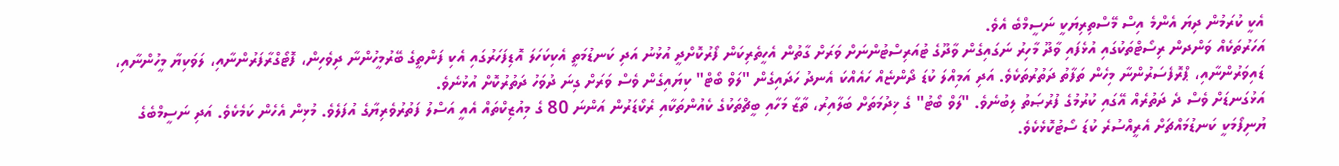އެކީ ކުރަމުން ދިޔަ އެންމެ އިސް މޭސްތިރިޔަކީ ނަސީމްބެ އެވެ.
އަހަރުތަކެއް ވަންދން ރިސޯޓްތަކުގައި އުޅެފައި ވާދޫ މާހިރު ނަގައިގެން ވާދޫގެ ޓުއަރިސްޓުންނަށް ވަރަށް ގާތުން އެހީތެރިކަން ފޯރުކޮށްދީ އުޅުނު އަދި ކަނޑުމަތީ އެކިކަހަލަ އޮޑިފަހަރުގައި އެކި ފަންތީގެ ބޭރުމީހުންނާ ދިވެހިން، ފޮޓޯގްރާފަރުންނާއި، ލަވަކިޔާ މީހުންނާއި، ޑައިވަރުންނާއި، ޕްރޮފެސަރުންނާ މިހެން ތަފާތު ދަތުރުތަކެވެ. އަދި އަމިއްލަ ކުޑަ ދޯންޏެއް ހައެއްކަ އެނދު ހަދައިގެން "ލަވް ބޯޓް" ކިޔައިގެން ވެސް ވަރަށް ގިނަ ދުވަހު ދަތުރުކޮށް އުޅުނެވެ.
އަޅުގަނޑަށް ވެސް ދެ ދަތުރެއް އޭގައި ކުރުމުގެ ފުރުޞަތު ލިބުނެވެ. "ލަވް ބޯޓު" ގެ ޚިދުމަތަށް ބަލާއިރު، ތާޒާ މަހާއި ބީޗްތަކުގެ ކެއުންތަކާއި ރެކޯޑަރުން އަންނަ 80 ގެ މިއުޒިކްތައް އެއީ އަސްލު ފަތުރުވެރިޔާގެ އުފަލެވެ. މުޅިން އެހެން ކަމެކެވެ. އަދި ނަސީމްބެގެ ޔުނިފޯމަކީ ކަނޑުމައްޗަށް އެރީއްސުރެ ކުޑަ ސޯޓުކޮޅެކެވެ.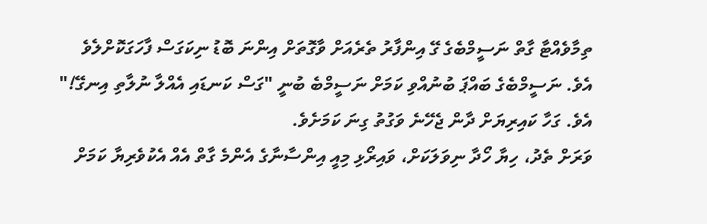ތިމާވެއްޓާ ގާތް ނަސީމްބެގެ ގޭ އިންފާރު ތެރެއަށް ވާގޮތަށް އިންނަ ބޮޑު ނިކަގަސް ފާހަގަކޮށްލެވެ އެވެ. ނަސީމްބެގެ ބައްޕަ ބުނުއްވި ކަމަށް ނަސީމްބެ ބުނީ "ގަސް ކަނޑައި އެއްލާ ނުލާތި އިނގޭ!" އެވެ. ގަހާ ކައިރިޔަށް ދާން ޖެހޭނެ ވަގުތު ގިނަ ކަމަށެވެ.
ވަރަށް ތެދު، ހިޔާ ހޯދާ ނިވަލަކަށް، ވައިރޯޅި މިއީ އިންސާނާގެ އެންމެ ގާތް އެއް އެކުވެރިޔާ ކަމަށް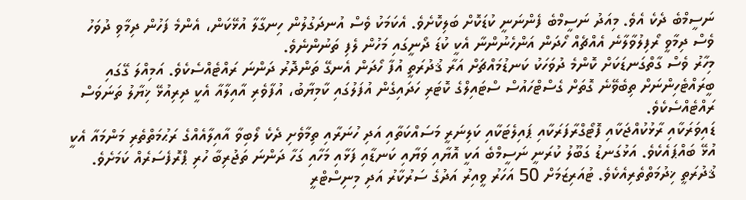ނަސީމްބެ ދެކެ އެވެ. މިއަދު ނަސީމްބެ ފެންނަނީ ކުޑަކޮށް ބަލިކޮށެވެ. އެކަމަކު ވެސް އުނދަގުލުން ހިނގާލާ އުޅޭކަން، އެންމެ ފަހުން ދިމާވި ދުވަހު ވެސް ދިމާވީ ރޯފިލުވާލާނެ އެއްޗެއް ހޯދަން އަންހެނުންނާ އެކީ ކުޑަ ދޯނީގައި މަހުން ލެފި ތަނުންނެވެ.
މިހާރު ވެސް ގާތްގަނޑަކަށް ކޮންމެ ދުވަހަކު ކަނޑުމައްޗަށް އަރާ ޤުދުރަތީ އުފާ ހޯދަން އެނގޭ ތަންދޮރު ދަންނަ ރައްޓެއްސެކެވެ. އަމިއްލަ ގޭގައި ބީރައްޓެހިންނަށް ތިބެވޭނެ ގޮތަށް ގެސްޓްހައުސް ސްޓައިލްގެ ކޮޓަރި ހަދައިގެން އުފަލުގައި ކާމިޔާބު، އުފާވެރި އާއިލާއާ އެކީ ދިރިއުޅޭ ޚިޔާލު ތަނަވަސް ރައްޓެއްސެކެވެ.
ޑައިވަރަކާއި ރާޅުކުއްޖަކާއި ފޮޓޯގްރާފަރަކާއި ޕައިލެޓަކާއި ކަލިނަރީ މަސައްކަތާއި އަދި ހުނަރާއި ތިމާވެށި ދެކެ ލޯބިވާ އާއިލާއެއްގެ ރަޙުމަތްތެރި މަންމައާ އެކީ އުޅޭ ބައްޕައެކެވެ. އަޅުގަނޑު ގަބޫލު ކުރަނީ ނަސީމްބެ އަކީ އޮޔާއި ވަޔާއި ކަނޑާއި ފަޅާއި މަހާއި ގަހާ ދަންނަ ތަޖުރިބާ ހުރި ޕްރޮފެސަރެއް ކަމަށެވެ. ޤުދުރަތީ ޚިދުމަތްތެރިއެކެވެ. ޓުއަރިޒަމަށް 50 އަހަރު ވީއިރު އަދުގެ ސަރުކާރު އަދި މިނިސްޓްރީ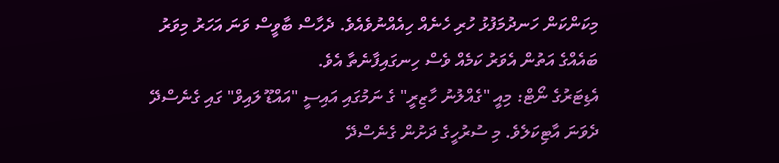މިކަންކަން ހަނދުމަފުޅު ހުރި ހެނެއް ހިއެއްނުވެއެވެ. ދެހާސް ބާވީސް ވަނަ އަހަރު މިވަރު ބައެއްގެ އަތުން އެވަރު ކަމެއް ވެސް ހިނގައިފާނެތާ އެވެ.
އެޑިޓަރުގެ ނޯޓް: މިއީ "ގެއްލުނު ހާޒިރީ" ގެ ނަމުގައި އައިސީ "އައްޑޫ ލައިވް" ގައި ގެނެސްދޭ ދެވަނަ އާޓިކަލެވެ. މި ސުރުހީގެ ދަށުން ގެނެސްދޭ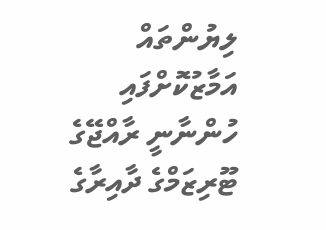ލިޔުންތައް އަމާޒުކޮށްފައި ހުންނާނީ ރާއްޖޭގެ ޓޫރިޒަމްގެ ދާއިރާގެ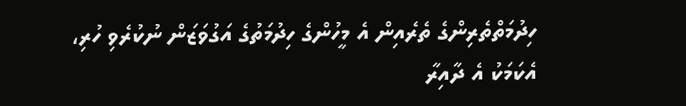ހިދުމަތްތެރިންގެ ތެރެއިން އެ މީހުންގެ ހިދުމަތުގެ އަގުވަޒަން ނުކުރެވި ހުރި، އެކަމަކު އެ ދާއިރާ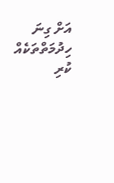އަށް ގިނަ ހިދުމަތްތަކެއް ކުރި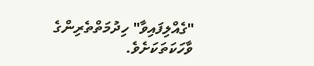"ގެއްލިފައިވާ" ހިދުމަތްތެރިންގެ ވާހަކަތަކަށެވެ.